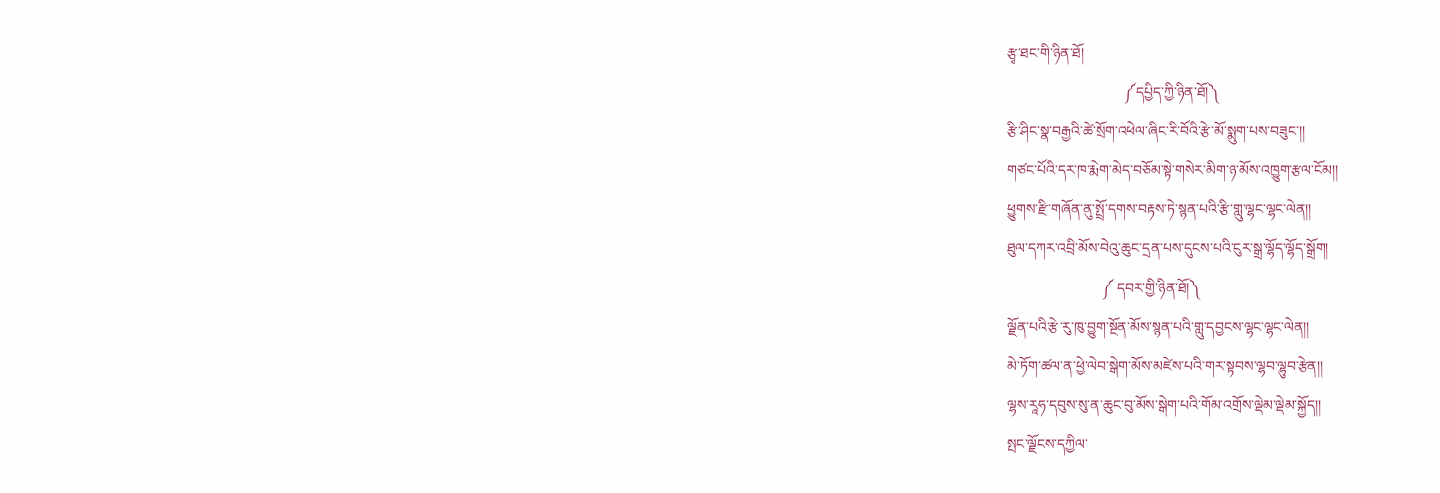རྩྭ་ཐང་གི་ཉིན་ཐོ།
                                ༼དཔྱིད་ཀྱི་ཉིན་ཐོ།༽
རྩི་ཤིང་སྣ་བརྒྱའི་ཚེ་སྲོག་འཕེལ་ཞིང་རི་བོའི་རྩེ་མོ་སྨུག་པས་བཟུང་།།
གཙང་པོའི་དར་ཁ་རྨེག་མེད་བཅོམ་སྟེ་གསེར་མིག་ཉ་མོས་འཁྱུག་རྩལ་ངོམ།།
ཕྱུགས་རྫི་གཞོན་ནུ་སྤྲོ་དགས་བརྟས་ཏེ་སྙན་པའི་རྩི་གླུ་ལྷང་ལྷང་ལེན།།
ཐུལ་དཀར་འབྲི་མོས་བེའུ་ཆུང་དྲན་པས་དུངས་པའི་ངུར་སྒྲ་ལྷོད་ལྷོད་སྒྲོག།
                          ༼ དབར་གྱི་ཉིན་ཐོ།༽
ལྗོན་པའི་རྩེ་རུ་ཁུ་བྱུག་སྔོན་མོས་སྙན་པའི་གླུ་དབྱངས་ལྷང་ལྷང་ལེན།།
མེ་ཏོག་ཚལ་ན་ཕྱེ་ལེབ་སྒེག་མོས་མཛེས་པའི་གར་སྟབས་ལྷབ་ལྷུབ་རྩེན།།
ལྷས་རཱཧ་དབུས་སུ་ན་ཆུང་བུ་མོས་སྒེག་པའི་གོམ་འགྲོས་ལྡེམ་ལྡེམ་སྐྱོད།།
སྤང་ལྗོངས་དཀྱིལ་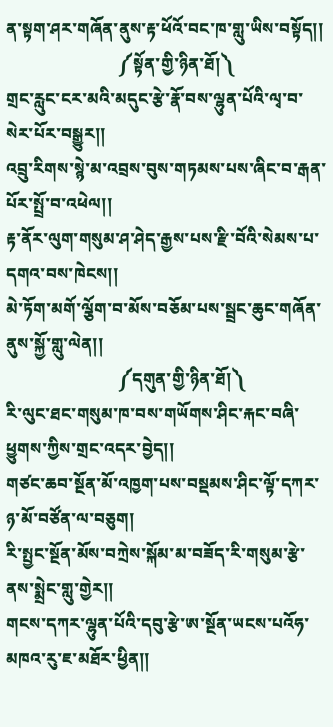ན་སྟག་ཤར་གཞོན་ནུས་རྟ་ཕོའོ་བང་ཁ་གླུ་ཡིས་བསྟོད།།
                           ༼སྟོན་གྱི་ཉིན་ཐོ།༽
གྲང་རླུང་ངར་མའི་མདུང་རྩེ་རྣོ་བས་ལྷུན་པོའི་ལྭ་བ་སེར་པོར་བསྒྱུར།།
འབྲུ་རིགས་སྙེ་མ་འབྲས་བུས་གཏམས་པས་ཞིང་བ་རྒན་པོར་སྤྲོ་བ་འཕེལ།།
རྟ་ནོར་ལུག་གསུམ་ཤ་ཤེད་རྒྱས་པས་རྫི་བོའི་སེམས་པ་དགའ་བས་ཁེངས།།
མེ་ཏོག་མགོ་ལྕོག་བ་མོས་བཅོམ་པས་སྦྲང་ཆུང་གཞོན་ནུས་སྐྱོ་གླུ་ལེན།།
                           ༼དགུན་གྱི་ཉིན་ཐོ།༽
རི་ལུང་ཐང་གསུམ་ཁ་བས་གཡོགས་ཤིང་རྐང་བཞི་ཕྱུགས་ཀྱིས་གྲང་འདར་བྱེད།།
གཙང་ཆབ་སྔོན་མོ་འཁྱག་པས་བསྡམས་ཤིང་ལྟོ་དཀར་ཉ་མོ་བཙོན་ལ་བཅུག།
རི་སྤྱང་སྔོན་མོས་བཀྲེས་སྐོམ་མ་བཟོད་རི་གསུམ་རྩེ་ནས་སྨྲེང་གླུ་གྱེར།།
གངས་དཀར་ལྷུན་པོའི་དབུ་རྩེ་ཨ་སྔོན་ཡངས་པའོཧ་མཁའ་རུ་ཇ་མཐོར་ཕྱིན།།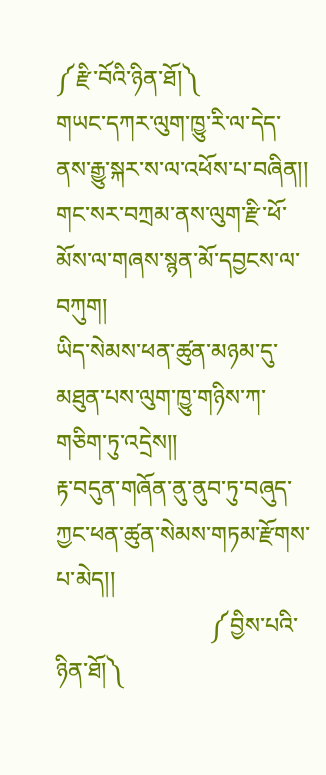༼རྫི་བོའི་ཉིན་ཐོ།༽
གཡང་དཀར་ལུག་ཁྱུ་རི་ལ་དེད་ནས་རྒྱུ་སྐར་ས་ལ་འཕོས་པ་བཞིན།།
གང་སར་བཀྲམ་ནས་ལུག་རྫི་ཕོ་མོས་ལ་གཞས་སྙན་མོ་དབྱངས་ལ་བཀུག།
ཡིད་སེམས་ཕན་ཚུན་མཉམ་དུ་མཐུན་པས་ལུག་ཁྱུ་གཉིས་ཀ་གཅིག་ཏུ་འདྲེས།།
རྟ་བདུན་གཞོན་ནུ་ནུབ་ཏུ་བཞུད་ཀྱང་ཕན་ཚུན་སེམས་གཏམ་རྫོགས་པ་མེད།།
                           ༼བྱིས་པའི་ཉིན་ཐོ།༽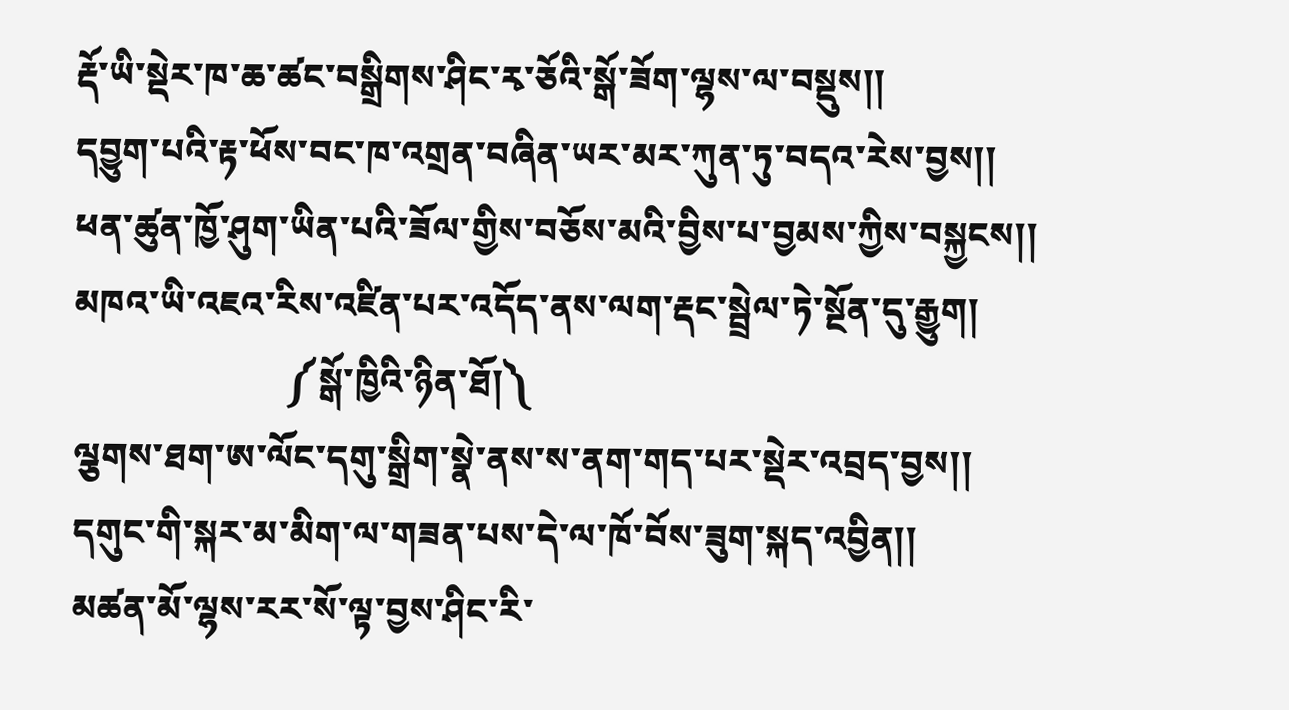རྡོ་ཡི་སྡེར་ཁ་ཆ་ཚང་བསྒྲིགས་ཤིང་རྭ་ཅོའི་སྒོ་ཟོག་ལྷས་ལ་བསྡུས།།
དབྱུག་པའི་རྟ་ཕོས་བང་ཁ་འགྲན་བཞིན་ཡར་མར་ཀུན་ཏུ་བདའ་རེས་བྱས།།
ཕན་ཚུན་ཁྱོ་ཤུག་ཡིན་པའི་ཟོལ་གྱིས་བཅོས་མའི་བྱིས་པ་བྱམས་ཀྱིས་བསྐྱངས།།
མཁའ་ཡི་འཇའ་རིས་འཛིན་པར་འདོད་ནས་ལག་རྡང་སྦྲེལ་ཏེ་སྔོན་དུ་རྒྱུག།
                        ༼སྒོ་ཁྱིའི་ཉིན་ཐོ།༽
ལྕགས་ཐག་ཨ་ལོང་དགུ་སྒྲིག་སྣེ་ནས་ས་ནག་གད་པར་སྡེར་འབྲད་བྱས།།
དགུང་གི་སྐར་མ་མིག་ལ་གཟན་པས་དེ་ལ་ཁོ་བོས་ཟུག་སྐད་འབྱིན།།
མཚན་མོ་ལྷས་རར་སོ་ལྟ་བྱས་ཤིང་རི་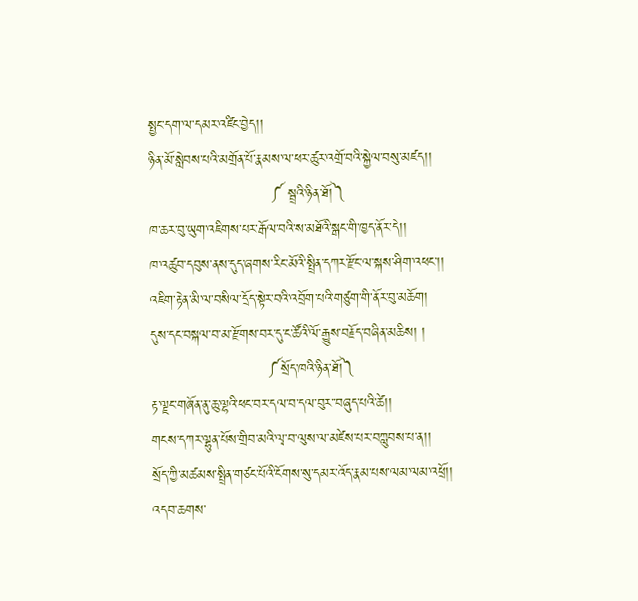སྤྱང་དག་ལ་དམར་འཛིང་བྱེད།།
ཉིན་མོ་སླེབས་པའི་མགྲོན་པོ་རྣམས་ལ་ཕར་ཚུར་འགྲོ་བའི་སྐྱེལ་བསུ་མཛད།།
                          ༼ སྦྲའི་ཉིན་ཐོ།༽
ཁ་ཆར་བུ་ཡུག་འཇིགས་པར་རྒོལ་བའི་ས་མཐོའི་སྒང་གི་ཁྱད་ནོར་དེ།།
ཁ་འཚུབ་དབུས་ནས་དུད་ཞགས་རིང་མོའི་སྤྲིན་དཀར་རྫོང་ལ་སྐས་ཤིག་འཕང་།།
འཇིག་རྟེན་མི་ལ་བསིལ་དྲོད་སྟེར་བའི་འབྲོག་པའི་གཙུག་གི་ནོར་བུ་མཆོག།
དུས་དང་བསྐལ་བ་མ་རྫོགས་བར་དུ་ང་ཚོའི་ལོ་རྒྱུས་བརྗོད་བཞིན་མཆིས། །
                         ༼སྲོད་ཁའི་ཉིན་ཐོ།༽
རྟ་ལྗང་གཞོན་ནུ་ཆུ་ལྷའི་ཕང་བར་དལ་བ་དལ་བུར་་བཞུད་པའི་ཚེ།།
གངས་དཀར་ལྷུན་པོས་གྲིབ་མའི་ལྭ་བ་ལུས་ལ་མཛེས་པར་བཀླུབས་པ་ན།།
སྲོད་ཀྱི་མཚམས་སྤྲིན་གཙང་པོའི་ངོགས་སུ་དམར་འོད་རྣམ་པས་ལམ་ལམ་འཕྲོ།།
འདབ་ཆགས་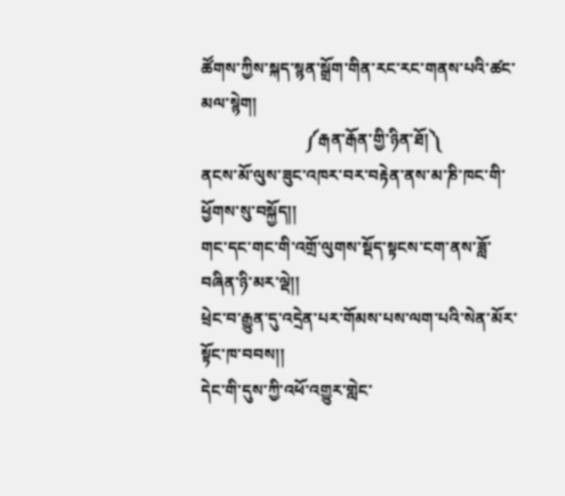ཚོགས་ཀྱིས་སྐད་སྙན་སྒྲོག་གིན་རང་རང་གནས་པའི་ཚང་མལ་སྙེག།
                         ༼རྒན་རྒོན་གྱི་ཉིན་ཐོ།༽
ནངས་མོ་ལུས་ཟུང་འཁར་བར་བརྟེན་ནས་མ་ཎི་ཁང་གི་ཕྱོགས་སུ་བསྐྱོད།།
གང་དང་གང་གི་འགྲོ་ལུགས་སྡོད་སྟངས་ངག་ནས་ཟློ་བཞིན་ཉི་མར་ལྡེ།།
ཕྲེང་བ་རྒྱུན་དུ་འདྲེན་པར་གོམས་པས་ལག་པའི་སེན་མོར་སྟོང་ཁ་བབས།།
དེང་གི་དུས་ཀྱི་འཕོ་འགྱུར་གླེང་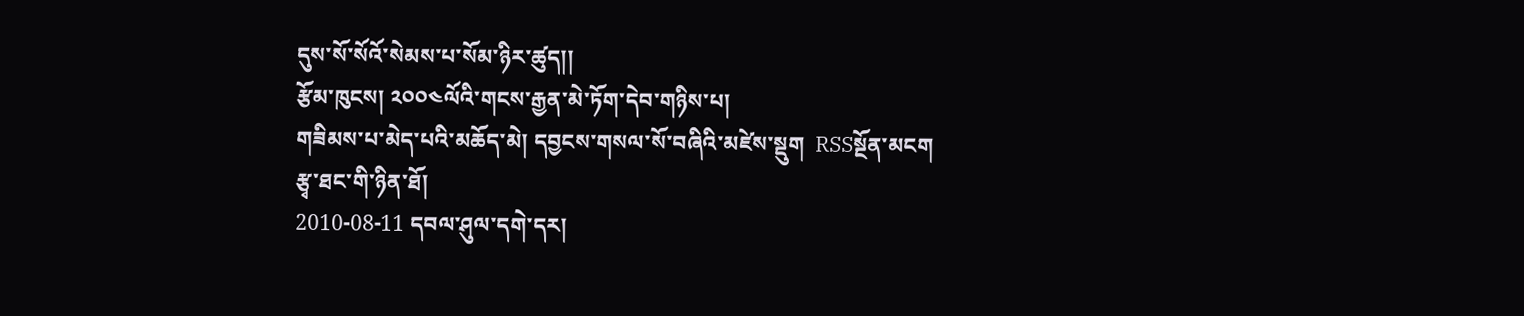དུས་སོ་སོའོ་སེམས་པ་སོམ་ཉིར་ཚུད།།
རྩོམ་ཁུངས། ༢༠༠༤ལོའི་གངས་རྒྱན་མེ་ཏོག་དེབ་གཉིས་པ།
གཟིམས་པ་མེད་པའི་མཆོད་མེ། དབྱངས་གསལ་སོ་བཞིའི་མཛེས་སྡུག  RSSསྔོན་མངག
རྩྭ་ཐང་གི་ཉིན་ཐོ།
2010-08-11 དབལ་ཤུལ་དགེ་དར།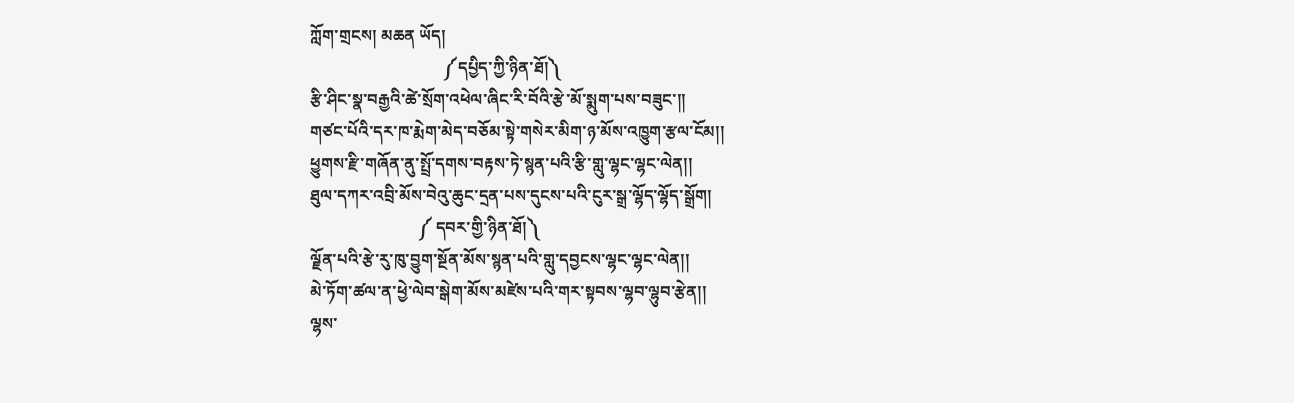ཀློག་གྲངས། མཆན ཡོད།
                                ༼དཔྱིད་ཀྱི་ཉིན་ཐོ།༽
རྩི་ཤིང་སྣ་བརྒྱའི་ཚེ་སྲོག་འཕེལ་ཞིང་རི་བོའི་རྩེ་མོ་སྨུག་པས་བཟུང་།།
གཙང་པོའི་དར་ཁ་རྨེག་མེད་བཅོམ་སྟེ་གསེར་མིག་ཉ་མོས་འཁྱུག་རྩལ་ངོམ།།
ཕྱུགས་རྫི་གཞོན་ནུ་སྤྲོ་དགས་བརྟས་ཏེ་སྙན་པའི་རྩི་གླུ་ལྷང་ལྷང་ལེན།།
ཐུལ་དཀར་འབྲི་མོས་བེའུ་ཆུང་དྲན་པས་དུངས་པའི་ངུར་སྒྲ་ལྷོད་ལྷོད་སྒྲོག།
                          ༼ དབར་གྱི་ཉིན་ཐོ།༽
ལྗོན་པའི་རྩེ་རུ་ཁུ་བྱུག་སྔོན་མོས་སྙན་པའི་གླུ་དབྱངས་ལྷང་ལྷང་ལེན།།
མེ་ཏོག་ཚལ་ན་ཕྱེ་ལེབ་སྒེག་མོས་མཛེས་པའི་གར་སྟབས་ལྷབ་ལྷུབ་རྩེན།།
ལྷས་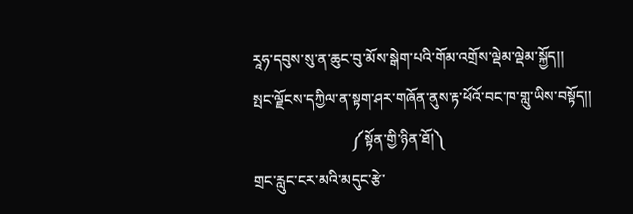རཱཧ་དབུས་སུ་ན་ཆུང་བུ་མོས་སྒེག་པའི་གོམ་འགྲོས་ལྡེམ་ལྡེམ་སྐྱོད།།
སྤང་ལྗོངས་དཀྱིལ་ན་སྟག་ཤར་གཞོན་ནུས་རྟ་ཕོའོ་བང་ཁ་གླུ་ཡིས་བསྟོད།།
                           ༼སྟོན་གྱི་ཉིན་ཐོ།༽
གྲང་རླུང་ངར་མའི་མདུང་རྩེ་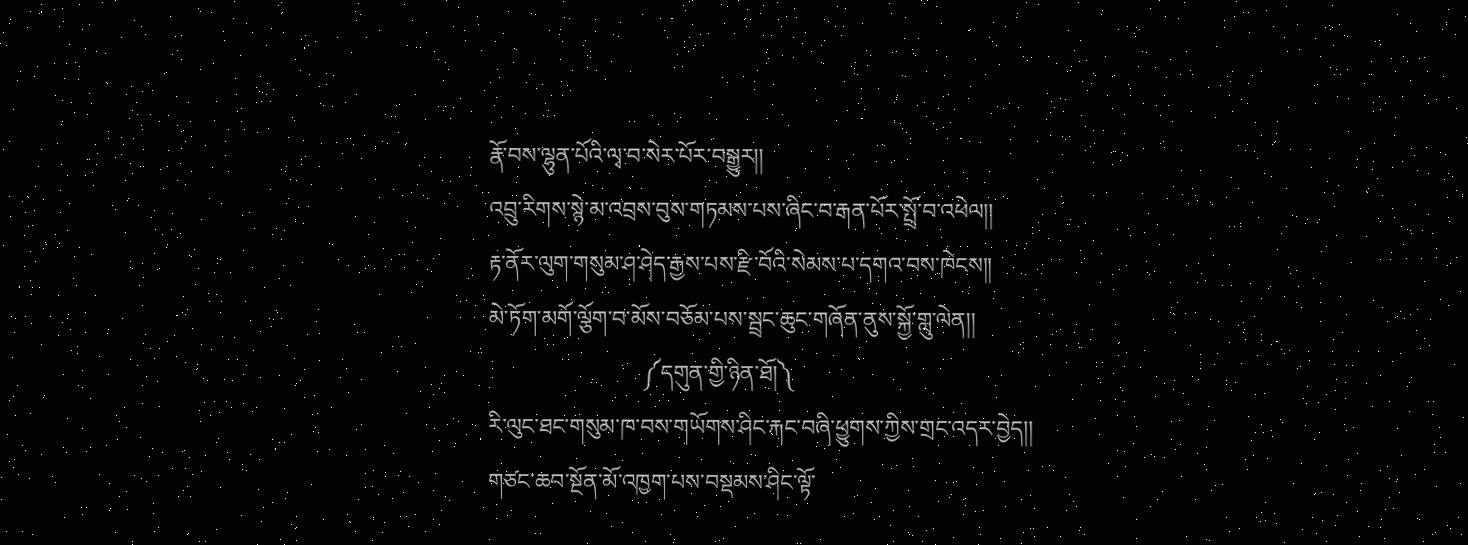རྣོ་བས་ལྷུན་པོའི་ལྭ་བ་སེར་པོར་བསྒྱུར།།
འབྲུ་རིགས་སྙེ་མ་འབྲས་བུས་གཏམས་པས་ཞིང་བ་རྒན་པོར་སྤྲོ་བ་འཕེལ།།
རྟ་ནོར་ལུག་གསུམ་ཤ་ཤེད་རྒྱས་པས་རྫི་བོའི་སེམས་པ་དགའ་བས་ཁེངས།།
མེ་ཏོག་མགོ་ལྕོག་བ་མོས་བཅོམ་པས་སྦྲང་ཆུང་གཞོན་ནུས་སྐྱོ་གླུ་ལེན།།
                           ༼དགུན་གྱི་ཉིན་ཐོ།༽
རི་ལུང་ཐང་གསུམ་ཁ་བས་གཡོགས་ཤིང་རྐང་བཞི་ཕྱུགས་ཀྱིས་གྲང་འདར་བྱེད།།
གཙང་ཆབ་སྔོན་མོ་འཁྱག་པས་བསྡམས་ཤིང་ལྟོ་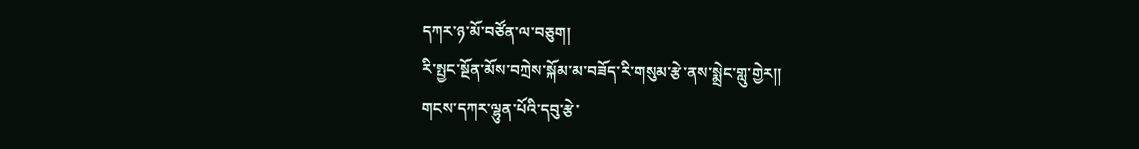དཀར་ཉ་མོ་བཙོན་ལ་བཅུག།
རི་སྤྱང་སྔོན་མོས་བཀྲེས་སྐོམ་མ་བཟོད་རི་གསུམ་རྩེ་ནས་སྨྲེང་གླུ་གྱེར།།
གངས་དཀར་ལྷུན་པོའི་དབུ་རྩེ་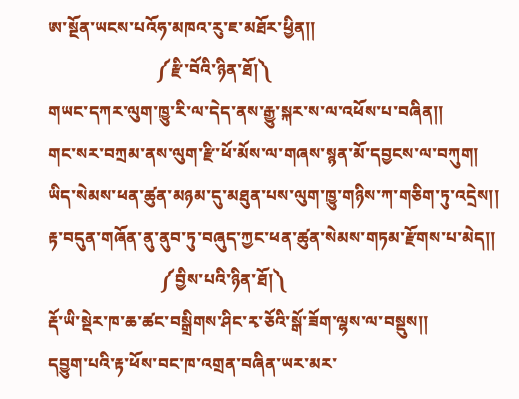ཨ་སྔོན་ཡངས་པའོཧ་མཁའ་རུ་ཇ་མཐོར་ཕྱིན།།
                          ༼རྫི་བོའི་ཉིན་ཐོ།༽
གཡང་དཀར་ལུག་ཁྱུ་རི་ལ་དེད་ནས་རྒྱུ་སྐར་ས་ལ་འཕོས་པ་བཞིན།།
གང་སར་བཀྲམ་ནས་ལུག་རྫི་ཕོ་མོས་ལ་གཞས་སྙན་མོ་དབྱངས་ལ་བཀུག།
ཡིད་སེམས་ཕན་ཚུན་མཉམ་དུ་མཐུན་པས་ལུག་ཁྱུ་གཉིས་ཀ་གཅིག་ཏུ་འདྲེས།།
རྟ་བདུན་གཞོན་ནུ་ནུབ་ཏུ་བཞུད་ཀྱང་ཕན་ཚུན་སེམས་གཏམ་རྫོགས་པ་མེད།།
                           ༼བྱིས་པའི་ཉིན་ཐོ།༽
རྡོ་ཡི་སྡེར་ཁ་ཆ་ཚང་བསྒྲིགས་ཤིང་རྭ་ཅོའི་སྒོ་ཟོག་ལྷས་ལ་བསྡུས།།
དབྱུག་པའི་རྟ་ཕོས་བང་ཁ་འགྲན་བཞིན་ཡར་མར་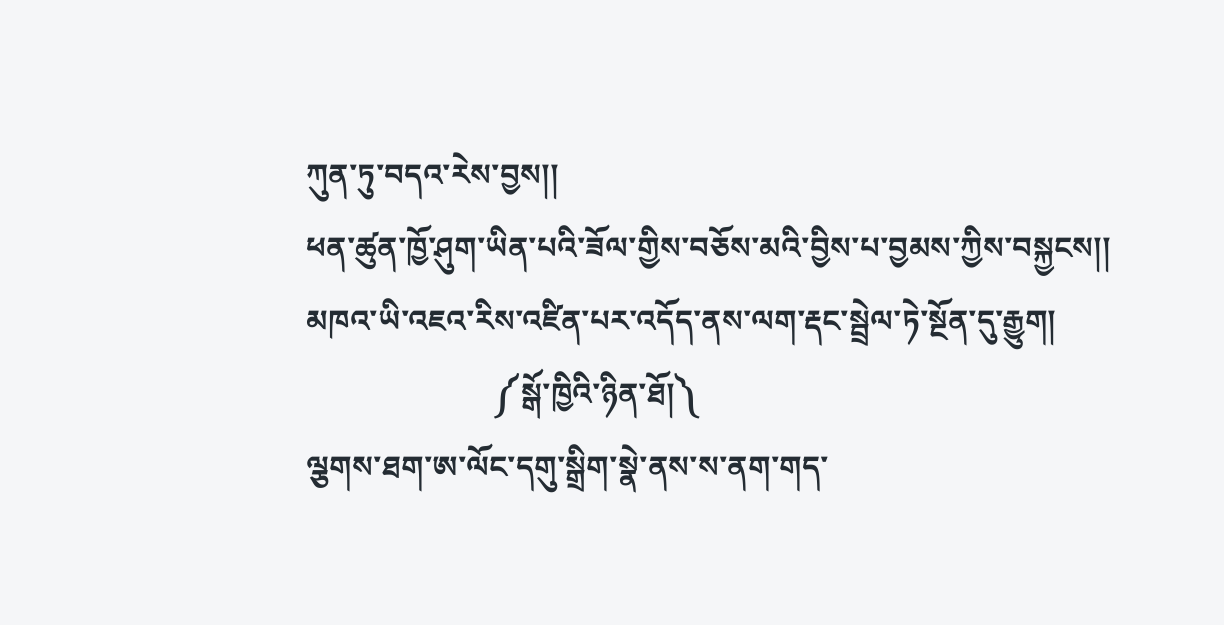ཀུན་ཏུ་བདའ་རེས་བྱས།།
ཕན་ཚུན་ཁྱོ་ཤུག་ཡིན་པའི་ཟོལ་གྱིས་བཅོས་མའི་བྱིས་པ་བྱམས་ཀྱིས་བསྐྱངས།།
མཁའ་ཡི་འཇའ་རིས་འཛིན་པར་འདོད་ནས་ལག་རྡང་སྦྲེལ་ཏེ་སྔོན་དུ་རྒྱུག།
                        ༼སྒོ་ཁྱིའི་ཉིན་ཐོ།༽
ལྕགས་ཐག་ཨ་ལོང་དགུ་སྒྲིག་སྣེ་ནས་ས་ནག་གད་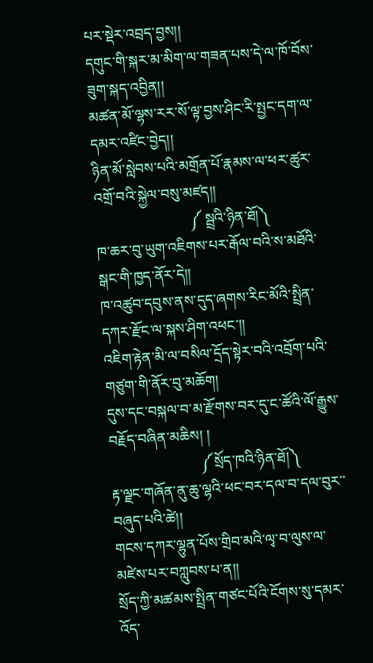པར་སྡེར་འབྲད་བྱས།།
དགུང་གི་སྐར་མ་མིག་ལ་གཟན་པས་དེ་ལ་ཁོ་བོས་ཟུག་སྐད་འབྱིན།།
མཚན་མོ་ལྷས་རར་སོ་ལྟ་བྱས་ཤིང་རི་སྤྱང་དག་ལ་དམར་འཛིང་བྱེད།།
ཉིན་མོ་སླེབས་པའི་མགྲོན་པོ་རྣམས་ལ་ཕར་ཚུར་འགྲོ་བའི་སྐྱེལ་བསུ་མཛད།།
                          ༼ སྦྲའི་ཉིན་ཐོ།༽
ཁ་ཆར་བུ་ཡུག་འཇིགས་པར་རྒོལ་བའི་ས་མཐོའི་སྒང་གི་ཁྱད་ནོར་དེ།།
ཁ་འཚུབ་དབུས་ནས་དུད་ཞགས་རིང་མོའི་སྤྲིན་དཀར་རྫོང་ལ་སྐས་ཤིག་འཕང་།།
འཇིག་རྟེན་མི་ལ་བསིལ་དྲོད་སྟེར་བའི་འབྲོག་པའི་གཙུག་གི་ནོར་བུ་མཆོག།
དུས་དང་བསྐལ་བ་མ་རྫོགས་བར་དུ་ང་ཚོའི་ལོ་རྒྱུས་བརྗོད་བཞིན་མཆིས། །
                         ༼སྲོད་ཁའི་ཉིན་ཐོ།༽
རྟ་ལྗང་གཞོན་ནུ་ཆུ་ལྷའི་ཕང་བར་དལ་བ་དལ་བུར་་བཞུད་པའི་ཚེ།།
གངས་དཀར་ལྷུན་པོས་གྲིབ་མའི་ལྭ་བ་ལུས་ལ་མཛེས་པར་བཀླུབས་པ་ན།།
སྲོད་ཀྱི་མཚམས་སྤྲིན་གཙང་པོའི་ངོགས་སུ་དམར་འོད་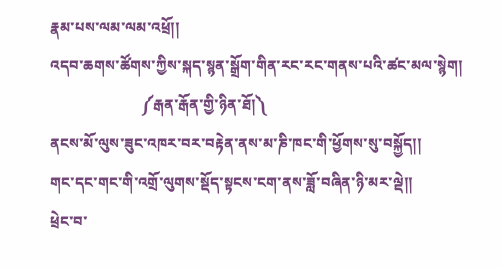རྣམ་པས་ལམ་ལམ་འཕྲོ།།
འདབ་ཆགས་ཚོགས་ཀྱིས་སྐད་སྙན་སྒྲོག་གིན་རང་རང་གནས་པའི་ཚང་མལ་སྙེག།
                         ༼རྒན་རྒོན་གྱི་ཉིན་ཐོ།༽
ནངས་མོ་ལུས་ཟུང་འཁར་བར་བརྟེན་ནས་མ་ཎི་ཁང་གི་ཕྱོགས་སུ་བསྐྱོད།།
གང་དང་གང་གི་འགྲོ་ལུགས་སྡོད་སྟངས་ངག་ནས་ཟློ་བཞིན་ཉི་མར་ལྡེ།།
ཕྲེང་བ་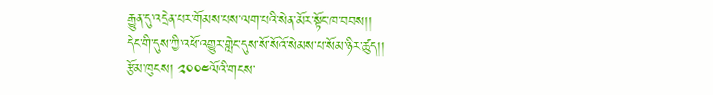རྒྱུན་དུ་འདྲེན་པར་གོམས་པས་ལག་པའི་སེན་མོར་སྟོང་ཁ་བབས།།
དེང་གི་དུས་ཀྱི་འཕོ་འགྱུར་གླེང་དུས་སོ་སོའོ་སེམས་པ་སོམ་ཉིར་ཚུད།།
རྩོམ་ཁུངས། ༢༠༠༤ལོའི་གངས་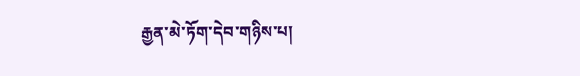རྒྱན་མེ་ཏོག་དེབ་གཉིས་པ།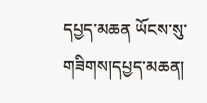དཔྱད་མཆན ཡོངས་སུ་གཟིགས།དཔྱད་མཆན།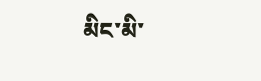མིང་མི་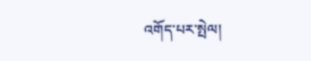འགོད་པར་སྤེལ།